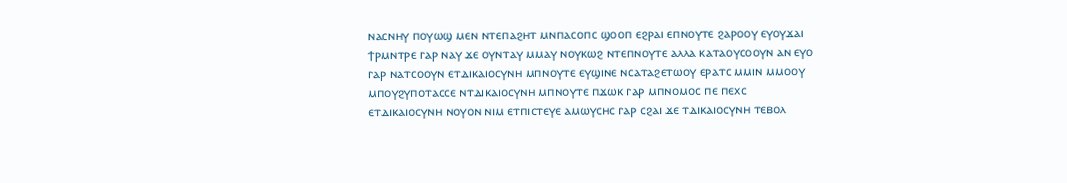ⲛⲁⲥⲛⲏⲩ ⲡⲟⲩⲱϣ ⲙⲉⲛ ⲛⲧⲉⲡⲁϩⲏⲧ ⲙⲛⲡⲁⲥⲟⲡⲥ ϣⲟⲟⲡ ⲉϩⲣⲁⲓ ⲉⲡⲛⲟⲩⲧⲉ ϩⲁⲣⲟⲟⲩ ⲉⲩⲟⲩϫⲁⲓ ϯⲣⲙⲛⲧⲣⲉ ⲅⲁⲣ ⲛⲁⲩ ϫⲉ ⲟⲩⲛⲧⲁⲩ ⲙⲙⲁⲩ ⲛⲟⲩⲕⲱϩ ⲛⲧⲉⲡⲛⲟⲩⲧⲉ ⲁⲗⲗⲁ ⲕⲁⲧⲁⲟⲩⲥⲟⲟⲩⲛ ⲁⲛ ⲉⲩⲟ ⲅⲁⲣ ⲛⲁⲧⲥⲟⲟⲩⲛ ⲉⲧⲇⲓⲕⲁⲓⲟⲥⲩⲛⲏ ⲙⲡⲛⲟⲩⲧⲉ ⲉⲩϣⲓⲛⲉ ⲛⲥⲁⲧⲁϩⲉⲧⲱⲟⲩ ⲉⲣⲁⲧⲥ ⲙⲙⲓⲛ ⲙⲙⲟⲟⲩ ⲙⲡⲟⲩϩⲩⲡⲟⲧⲁⲥⲥⲉ ⲛⲧⲇⲓⲕⲁⲓⲟⲥⲩⲛⲏ ⲙⲡⲛⲟⲩⲧⲉ ⲡϫⲱⲕ ⲅⲁⲣ ⲙⲡⲛⲟⲙⲟⲥ ⲡⲉ ⲡⲉⲭⲥ ⲉⲧⲇⲓⲕⲁⲓⲟⲥⲩⲛⲏ ⲛⲟⲩⲟⲛ ⲛⲓⲙ ⲉⲧⲡⲓⲥⲧⲉⲩⲉ ⲁⲙⲱⲩⲥⲏⲥ ⲅⲁⲣ ⲥϩⲁⲓ ϫⲉ ⲧⲇⲓⲕⲁⲓⲟⲥⲩⲛⲏ ⲧⲉⲃⲟⲗ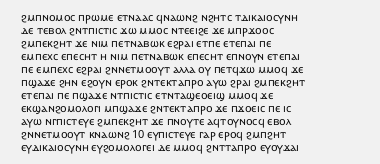ϩⲙⲡⲛⲟⲙⲟⲥ ⲡⲣⲱⲙⲉ ⲉⲧⲛⲁⲁⲥ ϥⲛⲁⲱⲛϩ ⲛϩⲏⲧⲥ ⲧⲇⲓⲕⲁⲓⲟⲥⲩⲛⲏ ⲇⲉ ⲧⲉⲃⲟⲗ ϩⲛⲧⲡⲓⲥⲧⲓⲥ ϫⲱ ⲙⲙⲟⲥ ⲛⲧⲉⲉⲓϩⲉ ϫⲉ ⲙⲡⲣϫⲟⲟⲥ ϩⲙⲡⲉⲕϩⲏⲧ ϫⲉ ⲛⲓⲙ ⲡⲉⲧⲛⲁⲃⲱⲕ ⲉϩⲣⲁⲓ ⲉⲧⲡⲉ ⲉⲧⲉⲡⲁⲓ ⲡⲉ ⲉⲙⲡⲉⲭⲥ ⲉⲡⲉⲥⲏⲧ ⲏ ⲛⲓⲙ ⲡⲉⲧⲛⲁⲃⲱⲕ ⲉⲡⲉⲥⲏⲧ ⲉⲡⲛⲟⲩⲛ ⲉⲧⲉⲡⲁⲓ ⲡⲉ ⲉⲙⲡⲉⲭⲥ ⲉϩⲣⲁⲓ ϩⲛⲛⲉⲧⲙⲟⲟⲩⲧ ⲁⲗⲗⲁ ⲟⲩ ⲡⲉⲧϥϫⲱ ⲙⲙⲟϥ ϫⲉ ⲡϣⲁϫⲉ ϩⲏⲛ ⲉϩⲟⲩⲛ ⲉⲣⲟⲕ ϩⲛⲧⲉⲕⲧⲁⲡⲣⲟ ⲁⲩⲱ ϩⲣⲁⲓ ϩⲙⲡⲉⲕϩⲏⲧ ⲉⲧⲉⲡⲁⲓ ⲡⲉ ⲡϣⲁϫⲉ ⲛⲧⲡⲓⲥⲧⲓⲥ ⲉⲧⲛⲧⲁϣⲉⲟⲉⲓϣ ⲙⲙⲟϥ ϫⲉ ⲉⲕϣⲁⲛϩⲟⲙⲟⲗⲟⲅⲓ ⲙⲡϣⲁϫⲉ ϩⲛⲧⲉⲕⲧⲁⲡⲣⲟ ϫⲉ ⲡϫⲟⲉⲓⲥ ⲡⲉ ⲓⲥ ⲁⲩⲱ ⲛⲅⲡⲓⲥⲧⲉⲩⲉ ϩⲙⲡⲉⲕϩⲏⲧ ϫⲉ ⲡⲛⲟⲩⲧⲉ ⲁϥⲧⲟⲩⲛⲟⲥϥ ⲉⲃⲟⲗ ϩⲛⲛⲉⲧⲙⲟⲟⲩⲧ ⲕⲛⲁⲱⲛϩ 10 ⲉⲩⲡⲓⲥⲧⲉⲩⲉ ⲅⲁⲣ ⲉⲣⲟϥ ϩⲙⲡϩⲏⲧ ⲉⲩⲇⲓⲕⲁⲓⲟⲥⲩⲛⲏ ⲉⲩϩⲟⲙⲟⲗⲟⲅⲉⲓ ⲇⲉ ⲙⲙⲟϥ ϩⲛⲧⲧⲁⲡⲣⲟ ⲉⲩⲟⲩϫⲁⲓ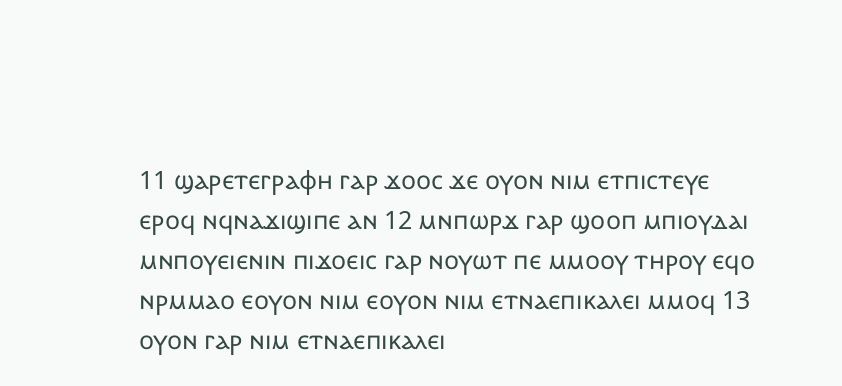11 ϣⲁⲣⲉⲧⲉⲅⲣⲁⲫⲏ ⲅⲁⲣ ϫⲟⲟⲥ ϫⲉ ⲟⲩⲟⲛ ⲛⲓⲙ ⲉⲧⲡⲓⲥⲧⲉⲩⲉ ⲉⲣⲟϥ ⲛϥⲛⲁϫⲓϣⲓⲡⲉ ⲁⲛ 12 ⲙⲛⲡⲱⲣϫ ⲅⲁⲣ ϣⲟⲟⲡ ⲙⲡⲓⲟⲩⲇⲁⲓ ⲙⲛⲡⲟⲩⲉⲓⲉⲛⲓⲛ ⲡⲓϫⲟⲉⲓⲥ ⲅⲁⲣ ⲛⲟⲩⲱⲧ ⲡⲉ ⲙⲙⲟⲟⲩ ⲧⲏⲣⲟⲩ ⲉϥⲟ ⲛⲣⲙⲙⲁⲟ ⲉⲟⲩⲟⲛ ⲛⲓⲙ ⲉⲟⲩⲟⲛ ⲛⲓⲙ ⲉⲧⲛⲁⲉⲡⲓⲕⲁⲗⲉⲓ ⲙⲙⲟϥ 13 ⲟⲩⲟⲛ ⲅⲁⲣ ⲛⲓⲙ ⲉⲧⲛⲁⲉⲡⲓⲕⲁⲗⲉⲓ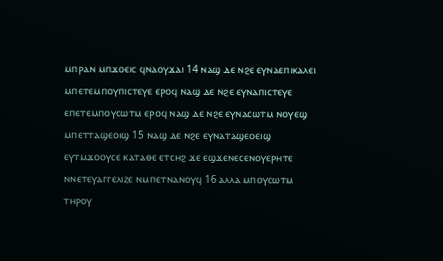ⲙⲡⲣⲁⲛ ⲙⲡϫⲟⲉⲓⲥ ϥⲛⲁⲟⲩϫⲁⲓ 14 ⲛⲁϣ ⲇⲉ ⲛϩⲉ ⲉⲩⲛⲁⲉⲡⲓⲕⲁⲗⲉⲓ ⲙⲡⲉⲧⲉⲙⲡⲟⲩⲡⲓⲥⲧⲉⲩⲉ ⲉⲣⲟϥ ⲛⲁϣ ⲇⲉ ⲛϩⲉ ⲉⲩⲛⲁⲡⲓⲥⲧⲉⲩⲉ ⲉⲡⲉⲧⲉⲙⲡⲟⲩⲥⲱⲧⲙ ⲉⲣⲟϥ ⲛⲁϣ ⲇⲉ ⲛϩⲉ ⲉⲩⲛⲁⲥⲱⲧⲙ ⲛⲟⲩⲉϣ ⲙⲡⲉⲧⲧⲁϣⲉⲟⲓϣ 15 ⲛⲁϣ ⲇⲉ ⲛϩⲉ ⲉⲩⲛⲁⲧⲁϣⲉⲟⲉⲓϣ ⲉⲩⲧⲙϫⲟⲟⲩⲥⲉ ⲕⲁⲧⲁⲑⲉ ⲉⲧⲥⲏϩ ϫⲉ ⲉϣϫⲉⲛⲉⲥⲉⲛⲟⲩⲉⲣⲏⲧⲉ ⲛⲛⲉⲧⲉⲩⲁⲅⲅⲉⲗⲓⲍⲉ ⲛⲙⲡⲉⲧⲛⲁⲛⲟⲩϥ 16 ⲁⲗⲗⲁ ⲙⲡⲟⲩⲥⲱⲧⲙ ⲧⲏⲣⲟⲩ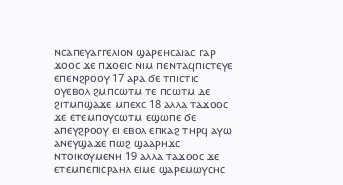ⲛⲥⲁⲡⲉⲩⲁⲅⲅⲉⲗⲓⲟⲛ ϣⲁⲣⲉⲏⲥⲁⲓⲁⲥ ⲅⲁⲣ ϫⲟⲟⲥ ϫⲉ ⲡϫⲟⲉⲓⲥ ⲛⲓⲙ ⲡⲉⲛⲧⲁϥⲡⲓⲥⲧⲉⲩⲉ ⲉⲡⲉⲛϩⲣⲟⲟⲩ 17 ⲁⲣⲁ ϭⲉ ⲧⲡⲓⲥⲧⲓⲥ ⲟⲩⲉⲃⲟⲗ ϩⲙⲡⲥⲱⲧⲙ ⲧⲉ ⲡⲥⲱⲧⲙ ⲇⲉ ϩⲓⲧⲙⲡϣⲁϫⲉ ⲙⲡⲉⲭⲥ 18 ⲁⲗⲗⲁ ⲧⲁϫⲟⲟⲥ ϫⲉ ⲉⲧⲉⲙⲡⲟⲩⲥⲱⲧⲙ ⲉϣⲱⲡⲉ ϭⲉ ⲁⲡⲉⲩϩⲣⲟⲟⲩ ⲉⲓ ⲉⲃⲟⲗ ⲉⲡⲕⲁϩ ⲧⲏⲣϥ ⲁⲩⲱ ⲁⲛⲉⲩϣⲁϫⲉ ⲡⲱϩ ϣⲁⲁⲣⲏϫⲥ ⲛⲧⲟⲓⲕⲟⲩⲙⲉⲛⲏ 19 ⲁⲗⲗⲁ ⲧⲁϫⲟⲟⲥ ϫⲉ ⲉⲧⲉⲙⲡⲉⲡⲓⲥⲣⲁⲏⲗ ⲉⲓⲙⲉ ϣⲁⲣⲉⲙⲱⲩⲥⲏⲥ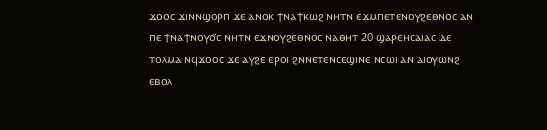ϫⲟⲟⲥ ϫⲓⲛⲛϣⲟⲣⲡ ϫⲉ ⲁⲛⲟⲕ ϯⲛⲁϯⲕⲱϩ ⲛⲏⲧⲛ ⲉϫⲙⲡⲉⲧⲉⲛⲟⲩϩⲉⲑⲛⲟⲥ ⲁⲛ ⲡⲉ ϯⲛⲁϯⲛⲟⲩϭⲥ ⲛⲏⲧⲛ ⲉϫⲛⲟⲩϩⲉⲑⲛⲟⲥ ⲛⲁⲑⲏⲧ 20 ϣⲁⲣⲉⲏⲥⲁⲓⲁⲥ ⲇⲉ ⲧⲟⲗⲙⲁ ⲛϥϫⲟⲟⲥ ϫⲉ ⲁⲩϩⲉ ⲉⲣⲟⲓ ϩⲛⲛⲉⲧⲉⲛⲥⲉϣⲓⲛⲉ ⲛⲥⲱⲓ ⲁⲛ ⲁⲓⲟⲩⲱⲛϩ ⲉⲃⲟⲗ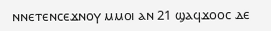ⲛⲛⲉⲧⲉⲛⲥⲉϫⲛⲟⲩ ⲙⲙⲟⲓ ⲁⲛ 21 ϣⲁϥϫⲟⲟⲥ ⲇⲉ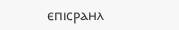ⲉⲡⲓⲥⲣⲁⲏⲗ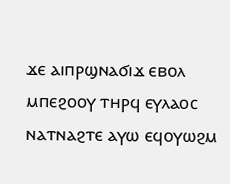ϫⲉ ⲁⲓⲡⲣϣⲛⲁϭⲓϫ ⲉⲃⲟⲗ ⲙⲡⲉϩⲟⲟⲩ ⲧⲏⲣϥ ⲉⲩⲗⲁⲟⲥ ⲛⲁⲧⲛⲁϩⲧⲉ ⲁⲩⲱ ⲉϥⲟⲩⲱϩⲙ